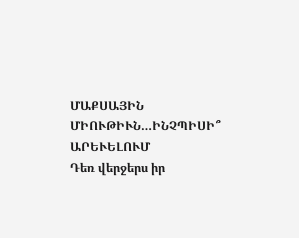ՄԱՔՍԱՅԻՆ ՄԻՈՒԹԻՒՆ…ԻՆՉՊԻՍԻ՞ ԱՐԵՒԵԼՈՒՄ
Դեռ վերջերս իր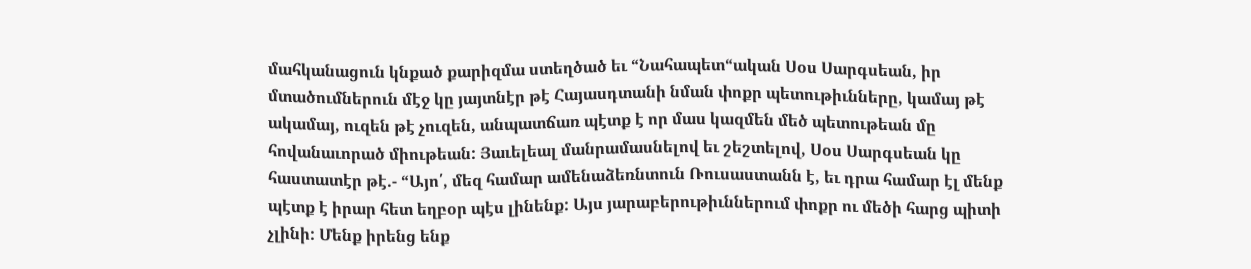մահկանացուն կնքած քարիզմա ստեղծած եւ “Նահապետ“ական Սօս Սարգսեան, իր մտածումներուն մէջ կը յայտնէր թէ Հայասդտանի նման փոքր պետութիւնները, կամայ թէ ակամայ, ուզեն թէ չուզեն, անպատճառ պէտք է որ մաս կազմեն մեծ պետութեան մը հովանաւորած միութեան: Յաւելեալ մանրամասնելով եւ շեշտելով, Սօս Սարգսեան կը հաստատէր թէ.- “Այո՛, մեզ համար ամենաձեռնտուն Ռուսաստանն է, եւ դրա համար էլ մենք պէտք է իրար հետ եղբօր պէս լինենք: Այս յարաբերութիւններում փոքր ու մեծի հարց պիտի չլինի: Մենք իրենց ենք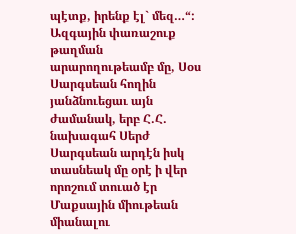պէտք, իրենք էլ` մեզ…“:
Ազգային փառաշուք թաղման արարողութեամբ մը, Սօս Սարգսեան հողին յանձնուեցաւ այն ժամանակ, երբ Հ.Հ. նախագահ Սերժ Սարգսեան արդէն իսկ տասնեակ մը օրէ ի վեր որոշում տուած էր Մաքսային միութեան միանալու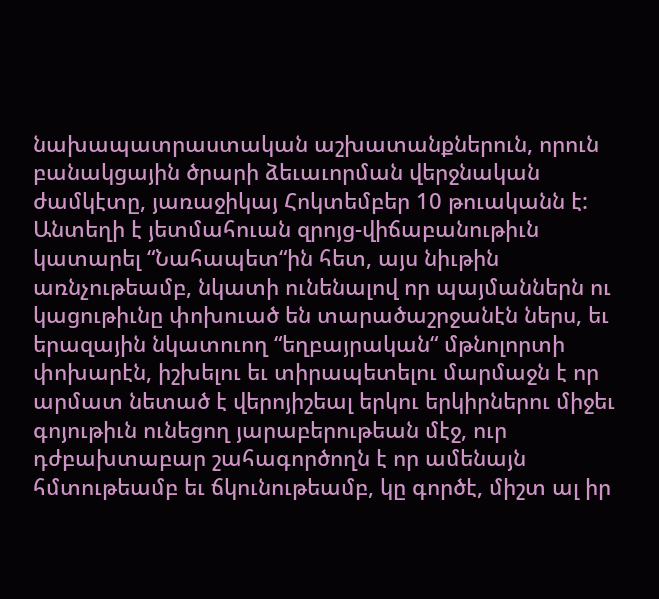նախապատրաստական աշխատանքներուն, որուն բանակցային ծրարի ձեւաւորման վերջնական ժամկէտը, յառաջիկայ Հոկտեմբեր 10 թուականն է:
Անտեղի է յետմահուան զրոյց-վիճաբանութիւն կատարել “Նահապետ“ին հետ, այս նիւթին առնչութեամբ, նկատի ունենալով որ պայմաններն ու կացութիւնը փոխուած են տարածաշրջանէն ներս, եւ երազային նկատուող “եղբայրական“ մթնոլորտի փոխարէն, իշխելու եւ տիրապետելու մարմաջն է որ արմատ նետած է վերոյիշեալ երկու երկիրներու միջեւ գոյութիւն ունեցող յարաբերութեան մէջ, ուր դժբախտաբար շահագործողն է որ ամենայն հմտութեամբ եւ ճկունութեամբ, կը գործէ, միշտ ալ իր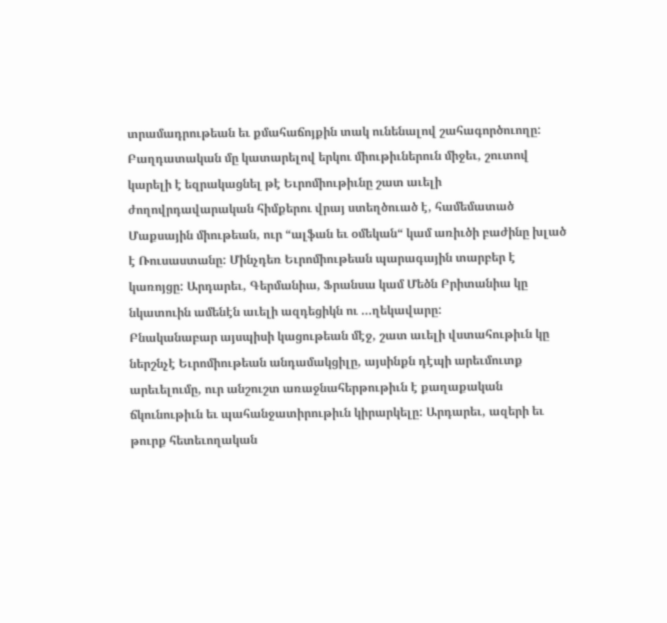տրամադրութեան եւ քմահաճոյքին տակ ունենալով շահագործուողը:
Բաղդատական մը կատարելով երկու միութիւներուն միջեւ, շուտով կարելի է եզրակացնել թէ Եւրոմիութիւնը շատ աւելի ժողովրդավարական հիմքերու վրայ ստեղծուած է, համեմատած Մաքսային միութեան, ուր “ալֆան եւ օմեկան“ կամ առիւծի բաժինը խլած է Ռուսաստանը: Մինչդեռ Եւրոմիութեան պարագային տարբեր է կառոյցը: Արդարեւ, Գերմանիա, Ֆրանսա կամ Մեծն Բրիտանիա կը նկատուին ամենէն աւելի ազդեցիկն ու …ղեկավարը:
Բնականաբար այսպիսի կացութեան մէջ, շատ աւելի վստահութիւն կը ներշնչէ Եւրոմիութեան անդամակցիլը, այսինքն դէպի արեւմուտք արեւելումը, ուր անշուշտ առաջնահերթութիւն է քաղաքական ճկունութիւն եւ պահանջատիրութիւն կիրարկելը: Արդարեւ, ազերի եւ թուրք հետեւողական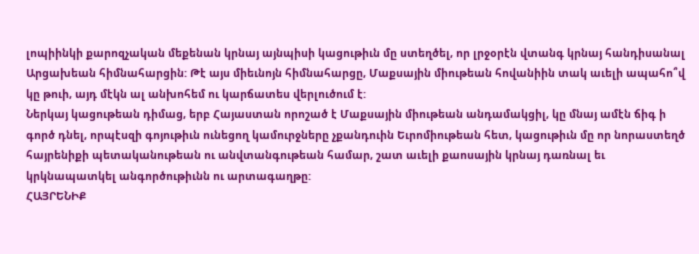լոպիինկի քարոզչական մեքենան կրնայ այնպիսի կացութիւն մը ստեղծել, որ լրջօրէն վտանգ կրնայ հանդիսանալ Արցախեան հիմնահարցին: Թէ այս միեւնոյն հիմնահարցը, Մաքսային միութեան հովանիին տակ աւելի ապահո՞վ կը թուի, այդ մէկն ալ անխոհեմ ու կարճատես վերլուծում է:
Ներկայ կացութեան դիմաց, երբ Հայաստան որոշած է Մաքսային միութեան անդամակցիլ, կը մնայ ամէն ճիգ ի գործ դնել, որպէսզի գոյութիւն ունեցող կամուրջները չքանդուին Եւրոմիութեան հետ, կացութիւն մը որ նորաստեղծ հայրենիքի պետականութեան ու անվտանգութեան համար, շատ աւելի քաոսային կրնայ դառնալ եւ կրկնապատկել անգործութիւնն ու արտագաղթը:
ՀԱՅՐԵՆԻՔ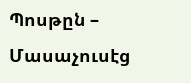Պոսթըն – Մասաչուսէց